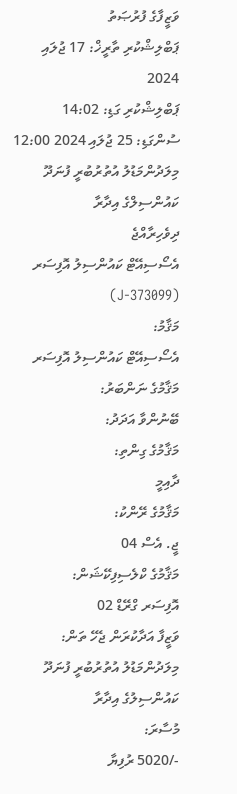ވަޒީފާގެ ފުރުޞަތު
ޕަބްލިޝްކުރި ތާރީޚް: 17 ޖުލައި 2024
ޕަބްލިޝްކުރި ގަޑި: 14:02
ސުންގަޑި: 25 ޖުލައި 2024 12:00
މިލަދުންމަޑުލު އުތުރުބުރީ ފުނަދޫ ކައުންސިލްގެ އިދާރާ
ދިވެހިރާއްޖެ
އެސޯސިއޭޓް ކައުންސިލު އޮފިސަރ (J-373099)
މަޤާމު:
އެސޯސިއޭޓް ކައުންސިލު އޮފިސަރ
މަޤާމުގެ ނަންބަރު:
ބޭނުންވާ އަދަދު:
މަޤާމުގެ ގިންތި:
ދާއިމީ
މަޤާމުގެ ރޭންކު:
ޖީ. އެސް 04
މަޤާމުގެ ކްލެސިފިކޭޝަން:
އޮފިސަރ ގްރޭޑް 02
ވަޒީފާ އަދާކުރަން ޖެހޭ ތަން:
މިލަދުންމަޑުލު އުތުރުބުރީ ފުނަދޫ ކައުންސިލުގެ އިދާރާ
މުސާރަ:
-/5020 ރުފިޔާ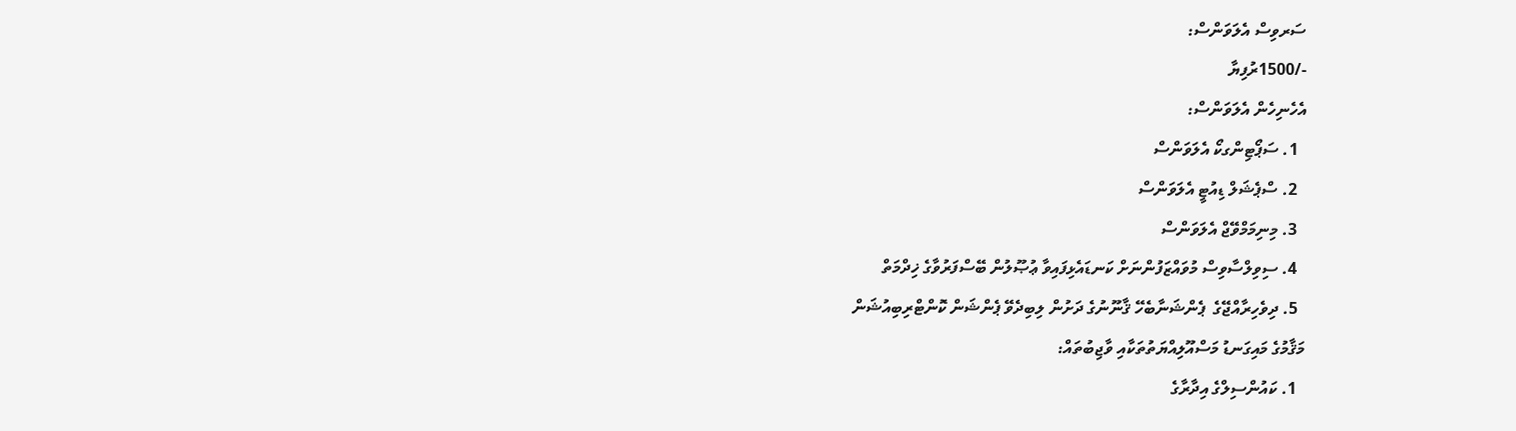ސަރވިސް އެލަވަންސް:
-/1500ރުފިޔާ
އެހެނިހެން އެލަވަންސް:
  1. ސަޕޯޓިންގކޯ އެލަވަންސް
  2. ސްޕެޝަލް ޑިއުޓީ އެލަވަންސް
  3. މިނިމަމްވޭޖް އެލަވަންސް
  4. ސިވިލްސާވިސް މުވައްޒަފުންނަށް ކަނޑައެޅިފައިވާ ޢުޞޫލުން ބޭސްފަރުވާގެ ޚިދްމަތް
  5. ދިވެހިރާއްޖޭގެ  ޕެންޝަނާބެހޭ ޤާނޫނުގެ ދަށުން ލިބިދެވޭ ޕެންޝަން ކޮންޓްރިބިއުޝަން
މަޤާމުގެ މައިގަނޑު މަސްއޫލިއްޔަތުތަކާއި ވާޖިބުތައް:
  1. ކައުންސިލްގެ އިދާރާގެ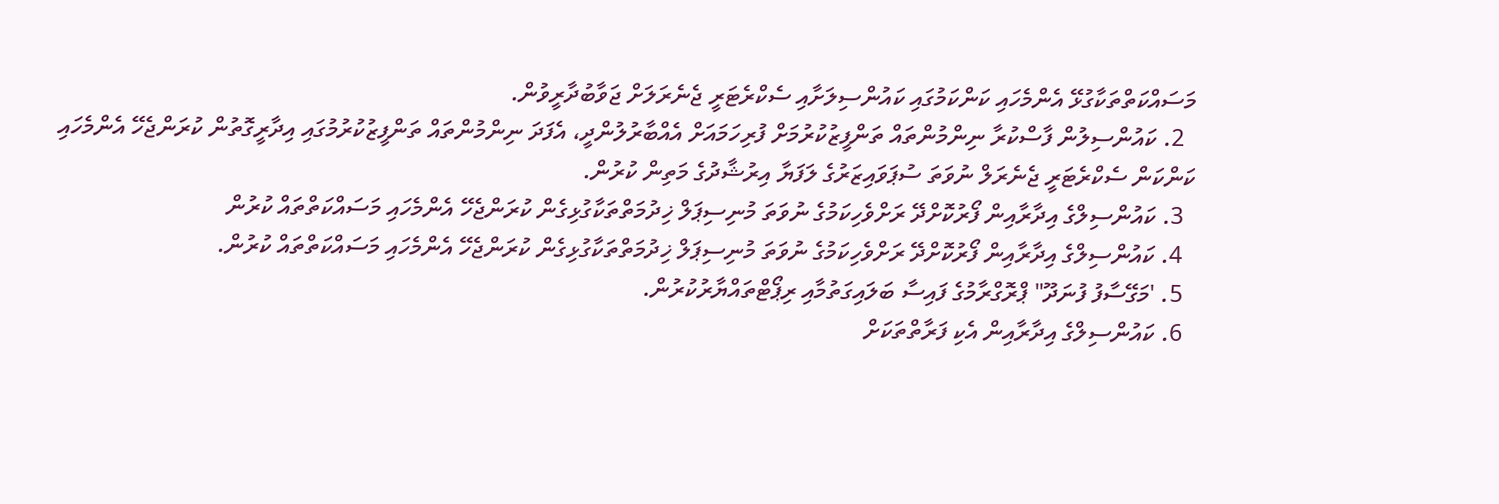މަސައްކަތްތަކާގުޅޭ އެންމެހައި ކަންކަމުގައި ކައުންސިލަށާއި ސެކްރެޓަރީ ޖެނެރަލަށް ޖަވާބުދާރީވުން.
  2. ކައުންސިލުން ފާސްކުރާ ނިންމުންތައް ތަންފީޒުކުރުމަށް ފުރިހަމައަށް އެއްބާރުލުންދީ، އެފަދަ ނިންމުންތައް ތަންފީޒުކުރުމުގައި އިދާރީގޮތުން ކުރަންޖެހޭ އެންމެހައި ކަންކަން ސެކްރެޓަރީ ޖެނެރަލް ނުވަތަ ސުޕަވައިޒަރުގެ ލަފަޔާ އިރުޝާދުގެ މަތިން ކުރުން.
  3. ކައުންސިލްގެ އިދާރާއިން ފޯރުކޮށްދޭ ރަށްވެހިކަމުގެ ނުވަތަ މުނިސިޕަލް ޚިދުމަތްތަކާގުޅިގެން ކުރަންޖެހޭ އެންމެހައި މަސައްކަތްތައް ކުރުން
  4. ކައުންސިލްގެ އިދާރާއިން ފޯރުކޮށްދޭ ރަށްވެހިކަމުގެ ނުވަތަ މުނިސިޕަލް ޚިދުމަތްތަކާގުޅިގެން ކުރަންޖެހޭ އެންމެހައި މަސައްކަތްތައް ކުރުން.
  5. 'މަގޭސާފު ފުނަދޫ" ޕްރޮގްރާމުގެ ފައިސާ ބަލައިގަތުމާއި ރިޕޯޓްތައްޔާރުކުރުން.
  6. ކައުންސިލްގެ އިދާރާއިން އެކި ފަރާތްތަކަށް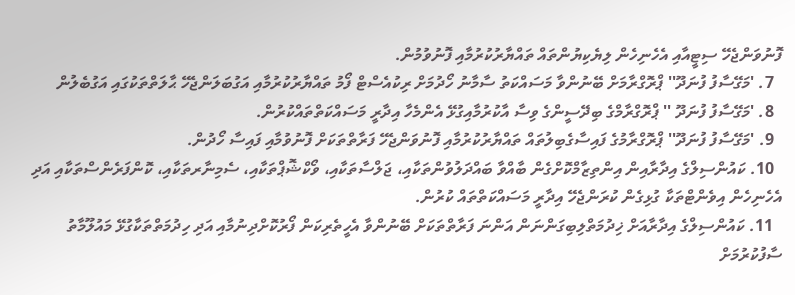ފޮނުވަންޖެހޭ ސިޓީއާއި އެހެނިހެން ލިޔެކިޔުންތައް ތައްޔާރުކުރުމާއި ފޮނުވުމުން.
  7. 'މަގޭސާފު ފުނަދޫ'' ޕްރޮގްރާމަށް ބޭނުންވާ މަސައްކަތު ސާމާނު ހޯދުމަށް ރިކުއެސްޓް ފޯމު ތައްޔާރުކުރުމާއި އަގުބަލަންޖެހޭ ޙާލަތްތަކުގައި އަގުބެލުން
  8. 'މަގޭސާފު ފުނަދޫ '' ޕްރޮގްރާމްގެ ބިދޭސީންގެ ވިސާ އާކުރުމާއިގުޅޭ އެންމެހާ އިދާރީ މަސައްކަތްތައްކުރުން.
  9. 'މަގޭސާފު ފުނަދޫ'' ޕްރޮގްރާމުގެ ފައިސާގެބިލުތައް ތައްޔާރުކުރުމާއި ފޮނުވަންޖެހޭ ފަރާތްތަކަށް ފޮނުވުމާއި ފައިސާ ހޯދުން.
  10. ކައުންސިލްގެ އިދާރާއިން އިންތިޒާމްކޮށްގެން ބާއްވާ ބައްދަލުވުންތަކާއި، ޖަލްސާތަކާއި، ވޯކްޝޮޕްތަކާއި، ސެމިނާރތަކާއި، ކޮންފަރެންސްތަކާއި އަދި އެހެނިހެން އިވެންޓްތަކާ ގުޅިގެން ކުރަންޖެހޭ އިދާރީ މަސައްކަތްތައް ކުރުން.
  11. ކައުންސިލްގެ އިދާރާއަށް ޚިދުމަތްލިބިގަންނަން އަންނަ ފަރާތްތަކަށް ބޭނުންވާ އެހީތެރިކަން ފޯރުކޮށްދިނުމާއި އަދި ހިދުމަތްތަކާގުޅޭ މައުލޫމާތު ސާފުކުރުމަށް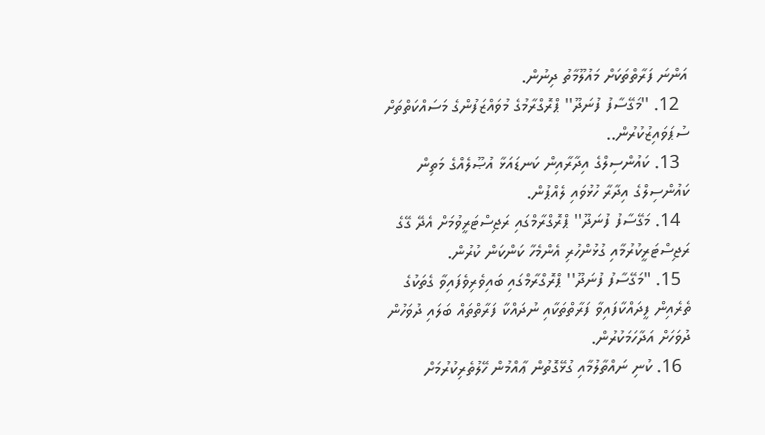އަންނަ ފަރާތްތަކަށް މައުލޫމާތު ދިނުން.
  12. ''މަގޭސާފު ފުނަދޫ'' ޕްރޮގްރާމުގެ މުވައްޒަފުންގެ މަސައްކަތްތަށް ސުޕަވައިޒުކުރުން..
  13. ކައުންސިލްގެ އިދާރާއިން ކަނޑައަޅާ އުޞޫލެއްގެ މަތިން ކައުންސިލްގެ އިދާރާ ހުޅުވައި ލެއްޕުން.
  14. މަގޭސާފު ފުނަދޫ'' ޕްރޮގްރާމްގައި ރަޖިސްޓަރީވުމަށް އެދޭ ގޭގެ ރަޖިސްޓަރީކުރުމާއި ގުޅުންހުރި އެންމެހާ ކަންކަން ކުރުން.
  15. "މަގޭސާފު ފުނަދޫ'' ޕްރޮގްރާމްގައި ބައިވެރިވެފައިވާ ގެތަކުގެ ތެރެއިން ފީދައްކާފައިވާ ފަރާތްތަކާއި ނުދައްކާ ފަރާތްތައް ބަލައި ދުވަހުން ދުވަހަށް އަދާހަމަކުރުން.
  16. ކުނި ނައްތާލުމާއި ގުޅޭގޮތުން ޢާއްމުން ހޭލުތެރިކުރުމަށް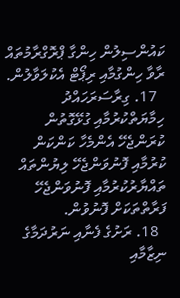ކައުންސިލުން ހިންގާ ޕްރޮގްރާމުތައް ރާވާ ހިންގުމާއި ރިޕޯޓް އެކުލަވާލުން.
  17. ގިރާސަރަހައްދު ހިމާޔަތްކުރުމާއި ގުޅޭގޮތުން ކުރަންޖެހޭ އެންމެހާ ކަންކަން ކުރުމާއި ފޮނުވަންޖެހޭ ލިޔުންތައް ތައްޔާރުކުރުމާއި ފޮނުވަންޖެހޭ ފަރާތްތަކަށް ފޮނުވުން.
  18. ރަށުގެ ފެނާއި ނަރުދަމާގެ ނިޒާމާއި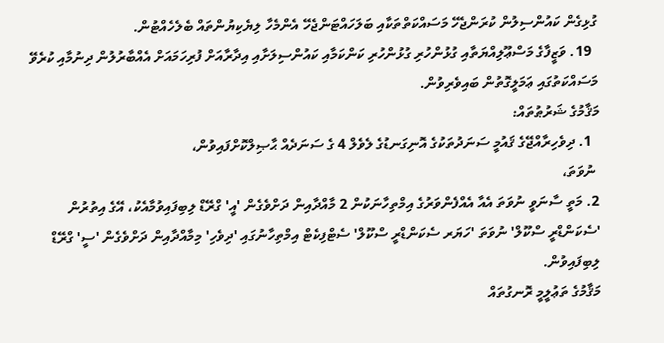ގުޅިގެން ކައުންސިލުން ކުރަންޖެހޭ މަސައްކަތްތަކާއި ބަލަހައްޓަންޖެހޭ އެންމެހާ ލިޔެކިޔުންތައް ބެލެހެއްޓުން.
  19. ވަޒީފާގެ މަސްޢޫލިއްޔަތާއި ގުޅުންހުރި ގުޅުންހުރި ކަންކަމާއި ކައުންސިލަށާއި އިދާރާއަށް ފުރިހަމައަށް އެއްބާރުލުން ދިނުމާއި ކުރެވޭ މަސައްކަތުގައި ޢަމަލީގޮތުން ބައިވެރިވުން.
މަޤާމުގެ ޝަރުޠުތައް:
  1. ދިވެހިރާއްޖޭގެ ޤައުމީ ސަނަދުތަކުގެ އޮނިގަނޑުގެ ލެވެލް 4 ގެ ސަނަދެއް ޙާޞިލްކޮށްފައިވުން،
 ނުވަތަ،
2. މަތީ ސާނަވީ ނުވަތަ އެއާ އެއްފެންވަރުގެ އިމްތިހާނަކުން 2 މާއްދާއިން ދަށްވެގެން 'އީ' ގްރޭޑް ލިބިފައިވުމާއެކު، އޭގެ އިތުރުން 'ސެކަންޑްރީ ސްކޫލް' ނުވަތަ 'ހަޔަރ ސެކަންޑްރީ ސްކޫލް' ސެޓްފިކެޓް އިމްތިހާނުގައި 'ދިވެހި' މިމާއްދާއިން ދަށްވެގެން 'ސީ' ގްރޭޑް ލިބިފައިވުން.
މަޤާމުގެ ތަޢުލީމީ ރޮނގުތައް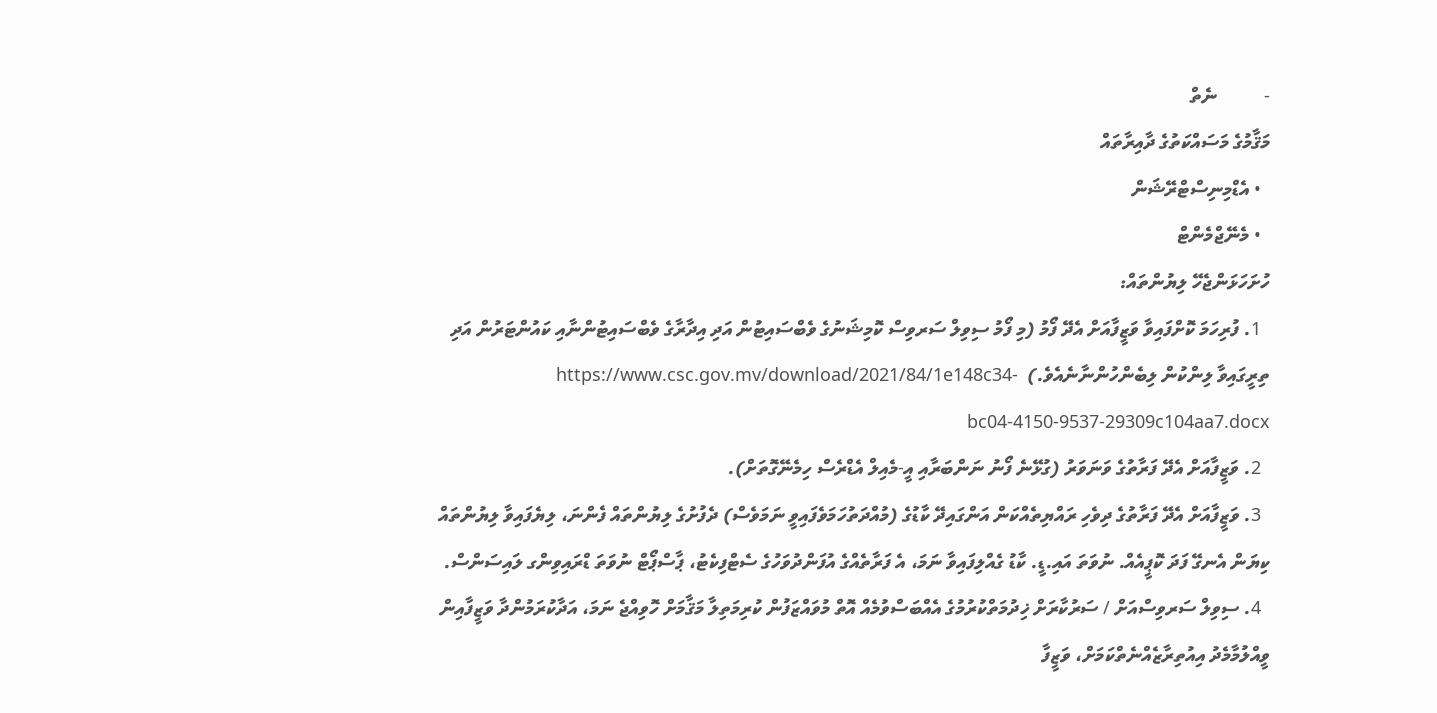-          ނެތް
މަޤާމުގެ މަސައްކަތުގެ ދާއިރާތައް
  • އެޑްމިނިސްޓްރޭޝަން
  • މެނޭޖްމެންޓް
ހުށަހަޅަންޖެހޭ ލިޔުންތައް:
  1. ފުރިހަމަ ކޮށްފައިވާ ވަޒީފާއަށް އެދޭ ފޯމު (މި ފޯމު ސިވިލް ސަރވިސް ކޮމިޝަނުގެ ވެބްސައިޓުން އަދި އިދާރާގެ ވެބްސައިޓުންނާއި ކައުންޓަރުން އަދި ތިރީގައިވާ ލިންކުން ލިބެންހުންނާނެއެވެ.)  https://www.csc.gov.mv/download/2021/84/1e148c34-bc04-4150-9537-29309c104aa7.docx
  2. ވަޒީފާއަށް އެދޭ ފަރާތުގެ ވަނަވަރު (ގުޅޭނެ ފޯނު ނަންބަރާއި އީ-މެއިލް އެޑްރެސް ހިމެނޭގޮތަށް).
  3. ވަޒީފާއަށް އެދޭ ފަރާތުގެ ދިވެހި ރައްޔިތެއްކަން އަންގައިދޭ ކާޑުގެ (މުއްދަތުހަމަވެފައިވީ ނަމަވެސް) ދެފުށުގެ ލިޔުންތައް ފެންނަ، ލިޔެފައިވާ ލިޔުންތައް ކިޔަން އެނގޭ ފަދަ ކޮޕީއެއް. ނުވަތަ އައި.ޑީ. ކާޑު ގެއްލިފައިވާ ނަމަ، އެ ފަރާތެއްގެ އުފަންދުވަހުގެ ސެޓްފިކެޓު، ޕާސްޕޯޓް ނުވަތަ ޑްރައިވިންގ ލައިސަންސް.
  4. ސިވިލް ސަރވިސްއަށް / ސަރުކާރަށް ޚިދުމަތްކުރުމުގެ އެއްބަސްވުމެއް އޮތް މުވައްޒަފުން ކުރިމަތިލާ މަޤާމަށް ހޮވިއްޖެ ނަމަ، އަދާކުރަމުންދާ ވަޒީފާއިން ވީއްލުމާމެދު އިއުތިރާޒެއްނެތްކަމަށް، ވަޒީފާ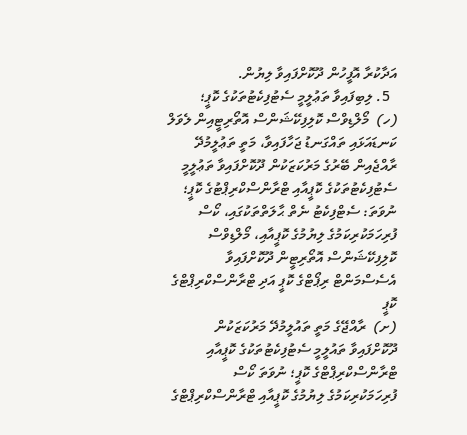އަދާކުރާ އޮފީހުން ދޫކޮށްފައިވާ ލިޔުން.
  5. ލިބިފައިވާ ތަޢުލީމީ ސެޓުފިކެޓުތަކުގެ ކޮޕީ؛
(ހ)  މޯލްޑިވްސް ކޮލިފިކޭޝަންސް އޮތޯރިޓީއިން ލެވަލް ކަނޑައަޅައި ތައްގަނޑު ޖަހާފައިވާ، މަތީ ތަޢުލީމުދޭ ރާއްޖެއިން ބޭރުގެ މަރުކަޒަކުން ދޫކޮށްފައިވާ ތަޢުލީމީ ސެޓުފިކެޓުތަކުގެ ކޮޕީއާއި ޓްރާންސްކްރިޕްޓުގެ ކޮޕީ؛ ނުވަތަ: ސެޓްފިކެޓު ނެތް ޙާލަތްތަކުގައި، ކޯސް ފުރިހަމަކުރިކަމުގެ ލިޔުމުގެ ކޮޕީއާއި، މޯލްޑިވްސް ކޮލިފިކޭޝަންސް އޮތޯރިޓީން ދޫކޮށްފައިވާ އެސެސްމަންޓް ރިޕޯޓްގެ ކޮޕީ އަދި ޓްރާންސްކްރިޕްޓްގެ ކޮޕީ
(ށ)  ރާއްޖޭގެ މަތީ ތައުލީމުދޭ މަރުކަޒަކުން ދޫކޮށްފައިވާ ތައުލީމީ ސެޓުފިކެޓުތަކުގެ ކޮޕީއާއި ޓްރާންސްކްރިޕްޓްގެ ކޮޕީ؛ ނުވަތަ ކޯސް ފުރިހަމަކުރިކަމުގެ ލިޔުމުގެ ކޮޕީއާއި ޓްރާންސްކްރިޕްޓްގެ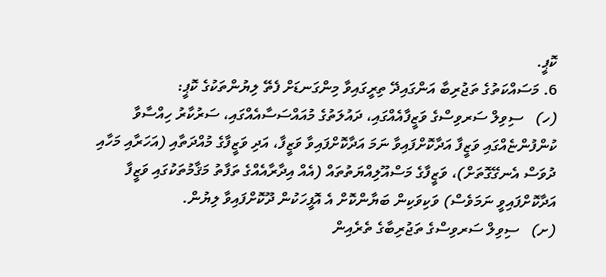ކޮޕީ.
6. މަސައްކަތުގެ ތަޖުރިބާ އަންގައިދޭ ތިރީގައިވާ މިންގަނޑަށް ފެތޭ ލިޔުންތަކުގެ ކޮޕީ:
(ހ)   ސިވިލް ސަރވިސްގެ ވަޒީފާއެއްގައި، ދައުލަތުގެ މުއައްސަސާއެއްގައި، ސަރުކާރު ހިއްސާވާ ކުންފުންޏެއްގައި ވަޒީފާ އަދާކޮށްފައިވާ ނަމަ އަދާކޮށްފައިވާ ވަޒީފާ، އަދި ވަޒީފާގެ މުއްދަތާއި (އަހަރާއި މަހާއި ދުވަސް އެނގޭގޮތަށް)، ވަޒީފާގެ މަސްއޫލިއްޔަތުތައް (އެއް އިދާރާއެއްގެ ތަފާތު މަޤާމުތަކުގައި ވަޒީފާ އަދާކޮށްފައިވީ ނަމަވެސް) ވަކިވަކިން ބަޔާންކޮށް އެ އޮފީހަކުން ދޫކޮށްފައިވާ ލިޔުން.
(ށ)   ސިވިލް ސަރވިސްގެ ތަޖުރިބާގެ ތެރެއިން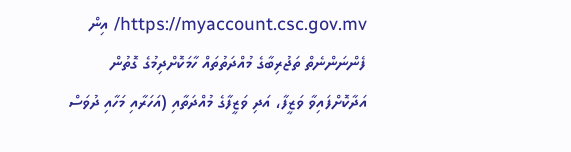https://myaccount.csc.gov.mv/ އިން ފެންނަންނެތް ތަޖުރިބާގެ މުއްދަތުތައް ހާމަކޮށްދިމުގެ ގޮތުން އަދާކޮށްފައިވާ ވަޒީފާ، އަދި ވަޒީފާގެ މުއްދަތާއި (އަހަރާއި މަހާއި ދުވަސް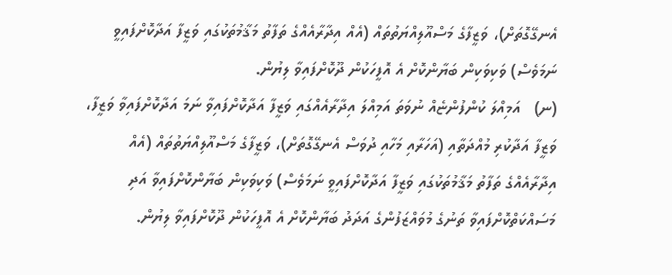އެނގޭގޮތަށް)، ވަޒީފާގެ މަސްއޫލިއްޔަތުތައް (އެއް އިދާރާއެއްގެ ތަފާތު މަޤާމުތަކުގައި ވަޒީފާ އަދާކޮށްފައިވީ ނަމަވެސް) ވަކިވަކިން ބަޔާންކޮށް އެ އޮފީހަކުން ދޫކޮށްފައިވާ ލިޔުން.
(ނ)   އަމިއްލަ ކުންފުންޏެއް ނުވަތަ އަމިއްލަ އިދާރާއެއްގައި ވަޒީފާ އަދާކޮށްފައިވާ ނަމަ އަދާކޮށްފައިވާ ވަޒީފާ، ވަޒީފާ އަދާކުރި މުއްދަތާއި (އަހަރާއި މަހާއި ދުވަސް އެނގޭގޮތަށް)، ވަޒީފާގެ މަސްއޫލިއްޔަތުތައް (އެއް އިދާރާއެއްގެ ތަފާތު މަޤާމުތަކުގައި ވަޒީފާ އަދާކޮށްފައިވީ ނަމަވެސް) ވަކިވަކިން ބަޔާންކޮށްފައިވާ އަދި މަސައްކަތްކޮށްފައިވާ ތަނުގެ މުވައްޒަފުންގެ އަދަދު ބަޔާންކޮށް އެ އޮފީހަކުން ދޫކޮށްފައިވާ ލިޔުން.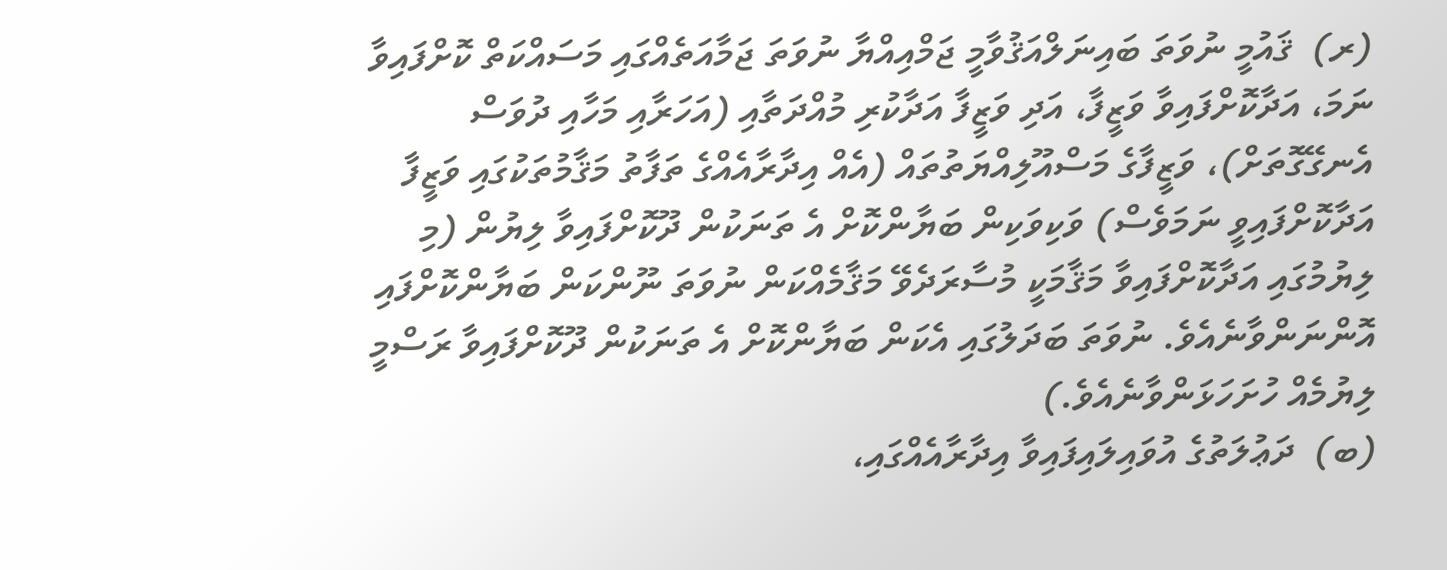(ރ)  ޤައުމީ ނުވަތަ ބައިނަލްއަޤުވާމީ ޖަމްއިއްޔާ ނުވަތަ ޖަމާއަތެއްގައި މަސައްކަތް ކޮށްފައިވާ ނަމަ، އަދާކޮށްފައިވާ ވަޒީފާ، އަދި ވަޒީފާ އަދާކުރި މުއްދަތާއި (އަހަރާއި މަހާއި ދުވަސް އެނގޭގޮތަށް)، ވަޒީފާގެ މަސްއޫލިއްޔަތުތައް (އެއް އިދާރާއެއްގެ ތަފާތު މަޤާމުތަކުގައި ވަޒީފާ އަދާކޮށްފައިވީ ނަމަވެސް) ވަކިވަކިން ބަޔާންކޮށް އެ ތަނަކުން ދޫކޮށްފައިވާ ލިޔުން (މި ލިޔުމުގައި އަދާކޮށްފައިވާ މަޤާމަކީ މުސާރަދެވޭ މަޤާމެއްކަން ނުވަތަ ނޫންކަން ބަޔާންކޮށްފައި އޮންނަންވާނެއެވެ. ނުވަތަ ބަދަލުގައި އެކަން ބަޔާންކޮށް އެ ތަނަކުން ދޫކޮށްފައިވާ ރަސްމީ ލިޔުމެއް ހުށަހަޅަންވާނެއެވެ.)
(ބ)  ދަޢުލަތުގެ އުވައިލައިފައިވާ އިދާރާއެއްގައި،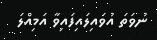ނުވަތަ އުވައިލައިފައިވާ އަމިއްލަ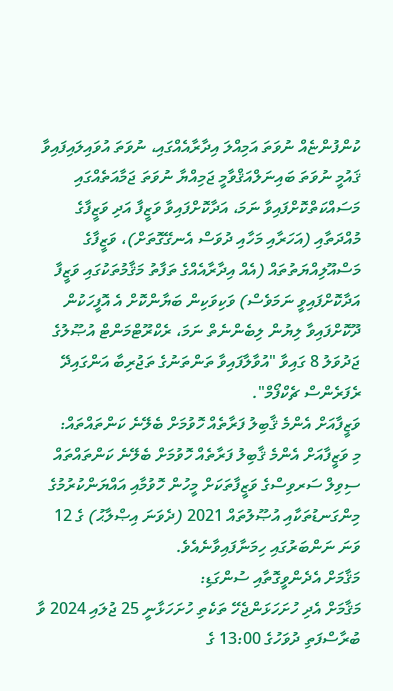ކުންފުންޏެއް ނުވަތަ އަމިއްލަ އިދާރާއެއްގައި، ނުވަތަ އުވައިލައިފައިވާ ޤައުމީ ނުވަތަ ބައިނަލްއަޤްވާމީ ޖަމިއްޔާ ނުވަތަ ޖަމާއަތެއްގައި މަސައްކަތްކޮށްފައިވާ ނަމަ، އަދާކޮށްފައިވާ ވަޒީފާ އަދި ވަޒީފާގެ މުއްދަތާއި (އަހަރާއި މަހާއި ދުވަސް އެނގޭގޮތަށް)، ވަޒީފާގެ މަސްއޫލިއްޔަތުތައް (އެއް އިދާރާއެއްގެ ތަފާތު މަޤާމުތަކުގައި ވަޒީފާ އަދާކޮށްފައިވީ ނަމަވެސް) ވަކިވަކިން ބަޔާންކޮށް އެ އޮފީހަކުން ދޫކޮށްފައިވާ ލިޔުން ލިބެންނެތް ނަމަ، ރެކްރޫޓްމަންޓް އުޞޫލުގެ ޖަދުވަލު 8 ގައިވާ "އުވާލާފައިވާ ތަންތަނުގެ ތަޖުރިބާ އަންގައިދޭ ރެފަރެންސް ޗެކްފޯމް".
ވަޒީފާއަށް އެންމެ ޤާބިލު ފަރާތެއް ހޮވުމަށް ބެލޭނެ ކަންތައްތައް:
މި ވަޒީފާއަށް އެންމެ ޤާބިލު ފަރާތެއް ހޮވުމަށް ބެލޭނެ ކަންތައްތައް ސިވިލް ސަރވިސްގެ ވަޒީފާތަކަށް މީހުން ހޮވުމާއި އައްޔަންކުރުމުގެ މިންގަނޑުތަކާއި އުޞޫލުތައް 2021 (ދެވަނަ އިޞްލާޙު) ގެ 12 ވަނަ ނަންބަރުގައި ހިމަނާފައިވާނެއެވެ.
މަޤާމަށް އެދެންވީގޮތާއި ސުންގަޑި:
މަޤާމަށް އެދި ހުށަހަޅަންޖެހޭ ތަކެތި ހުށަހަޅާނީ 25 ޖުލައި 2024 ވާ ބުރާސްފަތި ދުވަހުގެ 13:00 ގެ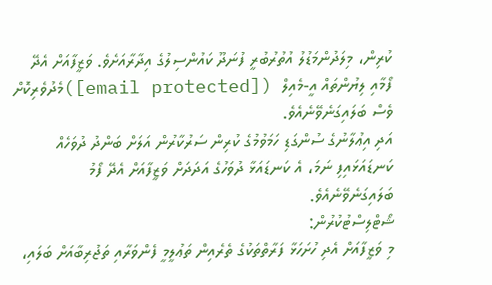ކުރިން، މިލަދުންމަޑުލު އުތުރުބުރީ ފުނަދޫ ކައުންސިލުގެ އިދާރާއަށެވެ. ވަޒީފާއަށް އެދޭ ފޯމާއި ލިޔުންތައް އީ-މެއިލް  ([email protected])މެދުވެރިކޮށް ވެސް ބަލައިގަނެވޭނެއެވެ.
އަދި އިޢުލާނުގެ ސުންގަޑި ހަމަވުމުގެ ކުރިން ސަރުކާރުން އަލަށް ބަންދު ދުވަހެއް ކަނޑައަޅައިފި ނަމަ، އެ ކަނޑައަޅާ ދުވަހުގެ އަދަދަށް ވަޒީފާއަށް އެދޭ ފޯމު ބަލައިގަނެވޭނެއެވެ.
ޝޯޓްލިސްޓުކުރުން:
މި ވަޒީފާއަށް އެދި ހުށަހަޅާ ފަރާތްތަކުގެ ތެރެއިން ތަޢުލީމީ ފެންވަރާއި ތަޖުރިބާއަށް ބަލައި،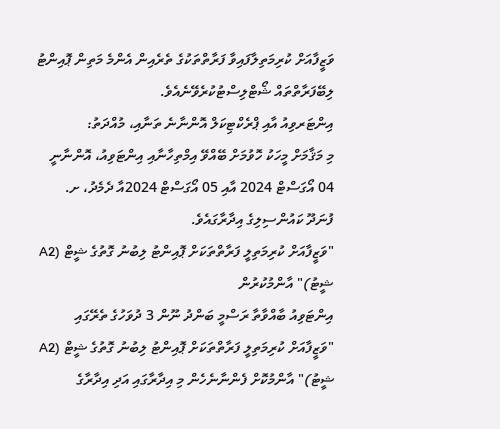ވަޒީފާއަށް ކުރިމަތިލާފައިވާ ފަރާތްތަކުގެ ތެރެއިން އެންމެ މަތިން ޕޮއިންޓު ލިބޭފަރާތްތައް ޝޯޓްލިސްޓުކުރެވޭނެއެވެ.
އިންޓަރވިއު އާއި ޕްރެކްޓިކަލް އޮންނާނެ ތަނާއި، މުއްދަތު:
މި މަޤާމަށް މީހަކު ހޮވުމަށް ބޭއްވޭ އިމްތިހާނާއި އިންޓަވިއު، އޮންނާނީ 04 އޯގަސްޓް 2024 އާއި 05 އޯގަސްޓް 2024އާ ދެމެދު، ށ. ފުނަދޫ ކައުންސިލިގެ އިދާރާގައެވެ.
"ވަޒީފާއަށް ކުރިމަތިލީ ފަރާތްތަކަށް ޕޮއިންޓު ލިބުނު ގޮތުގެ ޝީޓް (A2 ޝީޓު)" އާންމުކުރުން
އިންޓަވިއު ބާއްވާތާ ރަސްމީ ބަންދު ނޫން 3 ދުވަހުގެ ތެރޭގައި "ވަޒީފާއަށް ކުރިމަތިލީ ފަރާތްތަކަށް ޕޮއިންޓު ލިބުނު ގޮތުގެ ޝީޓް (A2 ޝީޓު)" އާންމުކޮށް ފެންނާނެހެން މި އިދާރާގައި އަދި އިދާރާގެ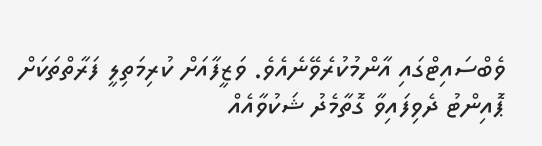ވެބްސައިޓްގައި އާންމުކުރެވޭނެއެވެ. ވަޒީފާއަށް ކުރިމަތިލީ ފަރާތްތަކަށް ޕޮއިންޓު ދެވިފައިވާ ގޮތާމެދު ޝަކުވާއެއް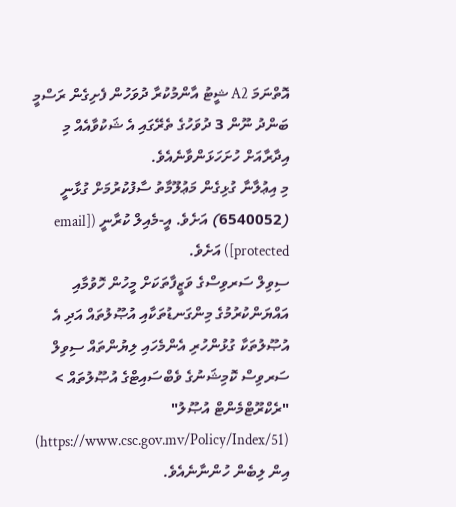އޮތްނަމަ A2 ޝީޓު އާންމުކުރާ ދުވަހުން ފެށިގެން ރަސްމީ ބަންދު ނޫން 3 ދުވަހުގެ ތެރޭގައި އެ ޝަކުވާއެއް މި އިދާރާއަށް ހުށަހަޅަންވާނެއެވެ.
މި އިޢުލާނާ ގުޅިގެން މަޢުލޫމާތު ސާފުކުރުމަށް ގުޅާނީ (6540052) އަށެވެ. އީ-މެއިލް ކުރާނީ ([email protected]) އަށެވެ.
ސިވިލް ސަރވިސްގެ ވަޒީފާތަކަށް މީހުން ހޮވުމާއި އައްޔަންކުރުމުގެ މިންގަނޑުތަކާއި އުޞޫލުތައް އަދި އެ އުޞޫލުތަކާ ގުޅުންހުރި އެންމެހައި ލިޔުންތައް ސިވިލް ސަރވިސް ކޮމިޝަނުގެ ވެބްސައިޓްގެ އުޞޫލުތައް > "ރެކްރޫޓްމެންޓް އުޞޫލު" (https://www.csc.gov.mv/Policy/Index/51) އިން ލިބެން ހުންނާނެއެވެ.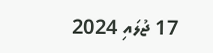17 ޖުލައި 2024